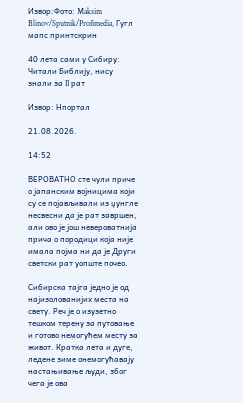Извор:Фото: Maksim Blinov/Sputnik/Profimedia, Гугл мапс принтскрин

40 лета сами у Сибиру: Читали Библију, нису знали за II рат

Извор: Нпортал

21.08.2026.

14:52

ВЕРОВАТНО сте чули приче о јапанским војницима који су се појављивали из џунгле несвесни да је рат завршен, али ово је још невероватнија прича о породици која није имала појма ни да је Други светски рат уопште почео.

Сибирска тајга једно је од најизолованијих места на свету. Реч је о изузетно тешком терену за путовање и готово немогућем месту за живот. Кратка лета и дуге, ледене зиме онемогућавају настањивање људи, због чега је ова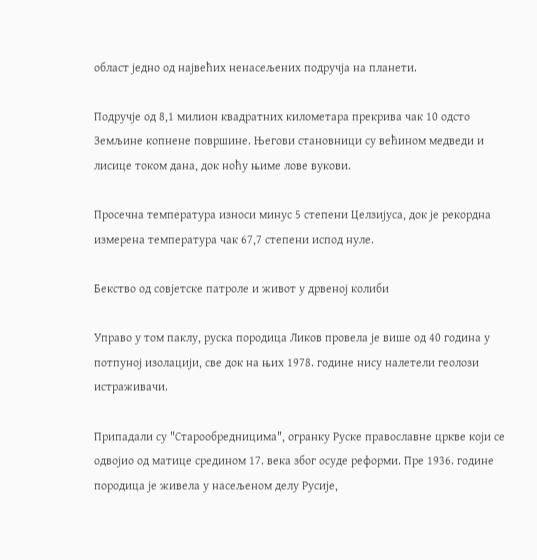област једно од највећих ненасељених подручја на планети.

Подручје од 8,1 милион квадратних километара прекрива чак 10 одсто Земљине копнене површине. Његови становници су већином медведи и лисице током дана, док ноћу њиме лове вукови.

Просечна температура износи минус 5 степени Целзијуса, док је рекордна измерена температура чак 67,7 степени испод нуле.

Бекство од совјетске патроле и живот у дрвеној колиби

Управо у том паклу, руска породица Ликов провела је више од 40 година у потпуној изолацији, све док на њих 1978. године нису налетели геолози истраживачи.

Припадали су "Старообредницима", огранку Руске православне цркве који се одвојио од матице средином 17. века због осуде реформи. Пре 1936. године породица је живела у насељеном делу Русије,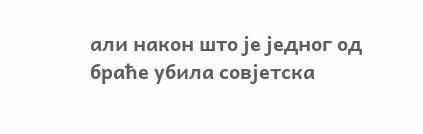али након што је једног од браће убила совјетска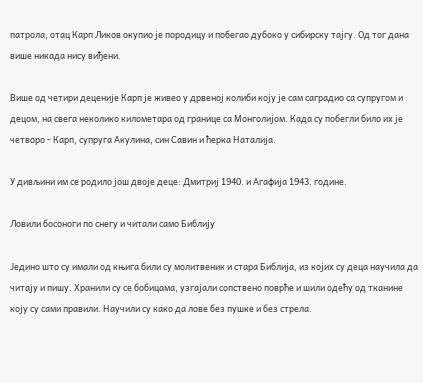патрола, отац Карп Ликов окупио је породицу и побегао дубоко у сибирску тајгу. Од тог дана више никада нису виђени.

Више од четири деценије Карп је живео у дрвеној колиби коју је сам саградио са супругом и децом, на свега неколико километара од границе са Монголијом. Када су побегли било их је четворо - Карп, супруга Акулина, син Савин и ћерка Наталија.

У дивљини им се родило још двоје деце: Дмитриј 1940. и Агафија 1943. године.

Ловили босоноги по снегу и читали само Библију

Једино што су имали од књига били су молитвеник и стара Библија, из којих су деца научила да читају и пишу. Хранили су се бобицама, узгајали сопствено поврће и шили одећу од тканине коју су сами правили. Научили су како да лове без пушке и без стрела.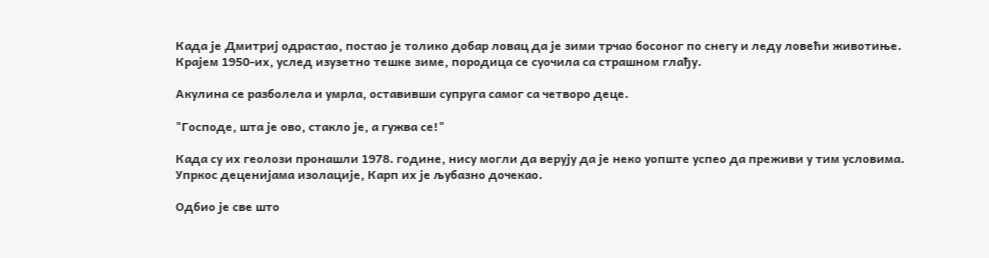Када је Дмитриј одрастао, постао је толико добар ловац да је зими трчао босоног по снегу и леду ловећи животиње. Крајем 1950-их, услед изузетно тешке зиме, породица се суочила са страшном глађу.

Акулина се разболела и умрла, оставивши супруга самог са четворо деце.

"Господе, шта је ово, стакло је, а гужва се!"

Када су их геолози пронашли 1978. године, нису могли да верују да је неко уопште успео да преживи у тим условима. Упркос деценијама изолације, Карп их је љубазно дочекао.

Одбио је све што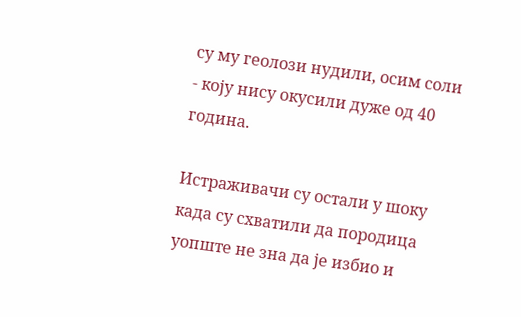су му геолози нудили, осим соли - коју нису окусили дуже од 40 година.

Истраживачи су остали у шоку када су схватили да породица уопште не зна да је избио и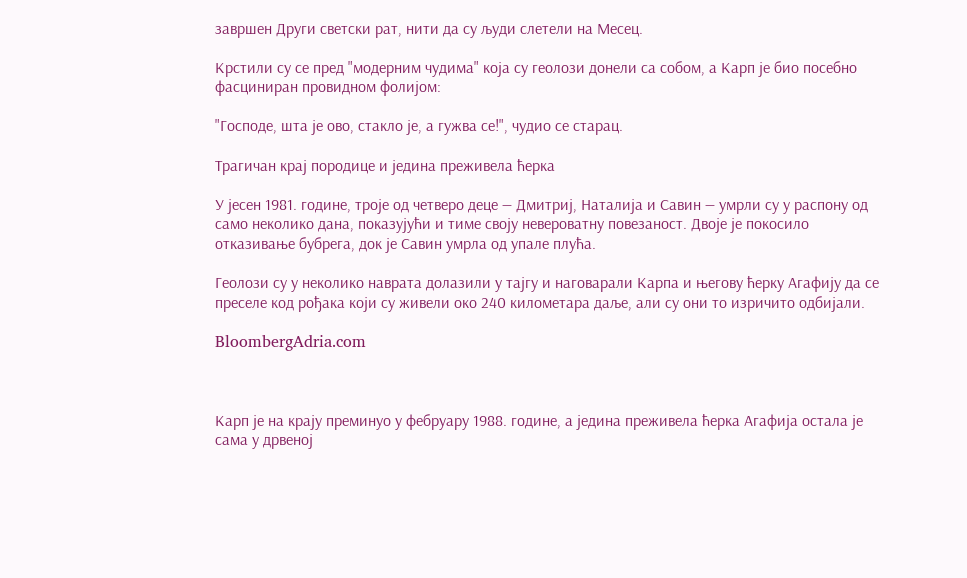завршен Други светски рат, нити да су људи слетели на Месец.

Крстили су се пред "модерним чудима" која су геолози донели са собом, а Карп је био посебно фасциниран провидном фолијом:

"Господе, шта је ово, стакло је, а гужва се!", чудио се старац.

Трагичан крај породице и једина преживела ћерка

У јесен 1981. године, троје од четверо деце — Дмитриј, Наталија и Савин — умрли су у распону од само неколико дана, показујући и тиме своју невероватну повезаност. Двоје је покосило отказивање бубрега, док је Савин умрла од упале плућа.

Геолози су у неколико наврата долазили у тајгу и наговарали Карпа и његову ћерку Агафију да се преселе код рођака који су живели око 240 километара даље, али су они то изричито одбијали.

BloombergAdria.com



Карп је на крају преминуо у фебруару 1988. године, а једина преживела ћерка Агафија остала је сама у дрвеној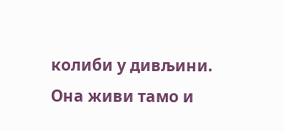колиби у дивљини. Она живи тамо и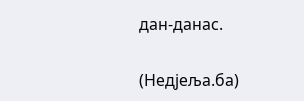дан-данас.

(Недјеља.ба)